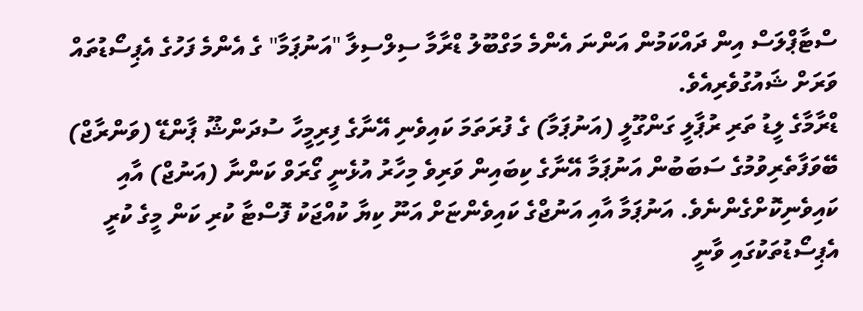ސްޓާޕްލަސް އިން ދައްކަމުން އަންނަ އެންމެ މަގްބޫލު ޑްރާމާ ސިލްސިލާ "އަނުޕަމާ" ގެ އެންމެ ފަހުގެ އެޕިސޯޑުތައް ވަރަށް ޝައުގުވެރިއެވެ.
ޑްރާމާގެ ލީޑު ތަރި ރުޕާލީ ގަންގޫލީ (އަނުޕަމާ) ގެ ފުރަތަމަ ކައިވެނި އޭނާގެ ފިރިމީހާ ސުދަންޝޫ ޕާންޑޭ (ވަންރާޖް) ބޭވަފާތެރިވުމުގެ ސަބަބުން އަނުޕަމާ އޭނާގެ ކިބައިން ވަރިވެ މިހާރު އުޅެނީ ގޯރަވް ކަންނާ (އަނުޖް) އާއި ކައިވެނިކޮށްގެންނެވެ. އަނުޕަމާ އާއި އަނުޖްގެ ކައިވެންޏަށް އަނޫ ކިޔާ ކުއްޖަކު ފޮސްޓާ ކުރި ކަން މީގެ ކުރީ އެޕިސޯޑުތަކުގައި ވާނީ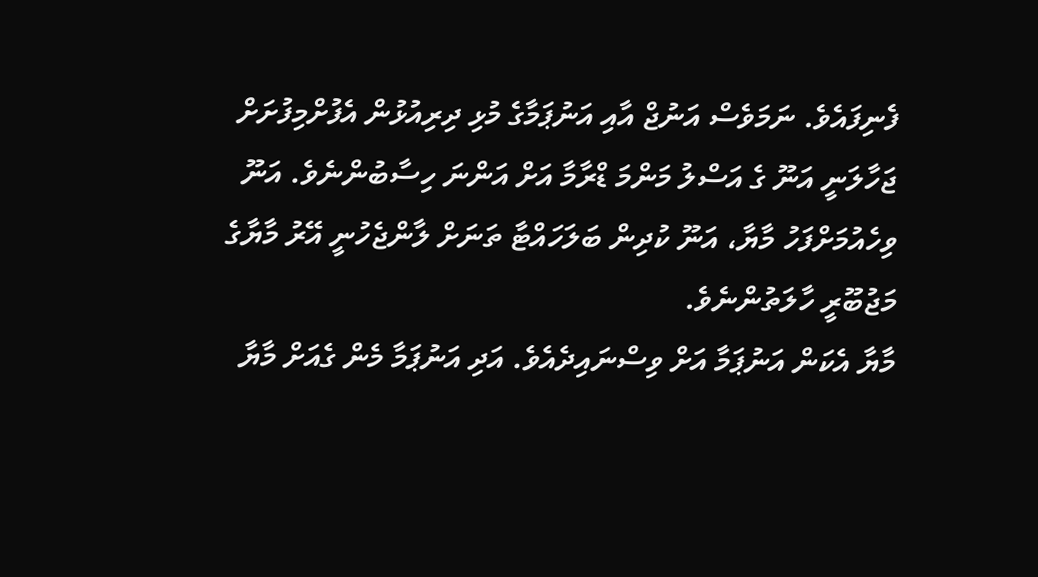ފެނިފައެވެ. ނަމަވެސް އަނުޖް އާއި އަނުޕަމާގެ މުޅި ދިރިއުޅުން އެފުށްމިފުށަށް ޖަހާލަނީ އަނޫ ގެ އަސްލު މަންމަ ޑްރާމާ އަށް އަންނަ ހިސާބުންނެވެ. އަނޫ ވިހެއުމަށްފަހު މާޔާ، އަނޫ ކުދިން ބަލަހައްޓާ ތަނަށް ލާންޖެހުނީ އޭރު މާޔާގެ މަޖުބޫރީ ހާލަތުންނެވެ.
މާޔާ އެކަން އަނުޕަމާ އަށް ވިސްނައިދެއެވެ. އަދި އަނުޕަމާ މެން ގެއަށް މާޔާ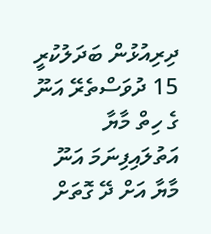ދިރިއުޅުން ބަދަލުކުރީ 15 ދުވަސްތެރޭ އަނޫ ގެ ހިތް މާޔާ އަތުލައިފިނަމަ އަނޫ މާޔާ އަށް ދޭ ގޮތަށް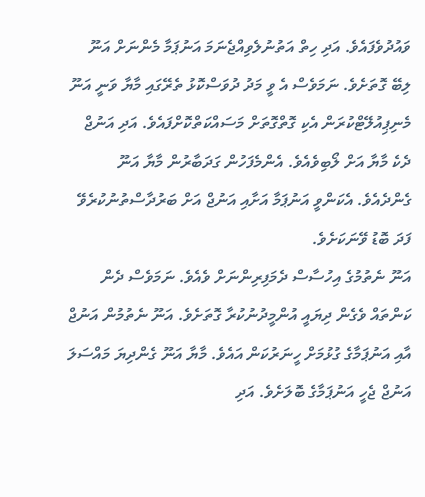ވައުދުވެފައެވެ. އަދި ހިތް އަތުނުލެވިއްޖެނަމަ އަނުޕަމާ މެންނަށް އަނޫ ލިބޭ ގޮތަށެވެ. ނަމަވެސް އެ ވީ މަދު ދުވަސްކޮޅު ތެރޭގައި މާޔާ ވަނީ އަނޫ މެނިޕިއުލޭޓްކުރަން އެކި ގޮތްގޮތަށް މަސައްކަތްކޮށްފައެވެ. އަދި އަނުޖް ދެކެ މާޔާ އަށް ލޯބިވެއެވެ. އެންމެފަހުން ގަދަބާރުން މާޔާ އަނޫ ގެންދެއެވެ. އެކަންވީ އަނުޕަމާ އަށާއި އަނުޖް އަށް ބަރުދާސްތުނުކުރެވޭ ފަދަ ބޮޑު ވޭނަކަށެވެ.
އަނޫ ނެތުމުގެ އިހުސާސް ދެމަފިރިންނަށް ވެއެވެ. ނަމަވެސް ދެން ކަންތައް ވެގެން ދިޔައީ އުންމީދުނުކުރާ ގޮތަށެވެ. އަނޫ ނެތުމުން އަނުޖް އާއި އަނުޕަމާގެ ގުޅުމަށް ހީނަރުކަން އައެވެ. މާޔާ އަނޫ ގެންދިޔަ މައްސަލަ އަނުޖް ޖެހީ އަނުޕަމާގެ ބޮލަށެވެ. އަދި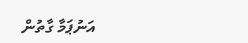އަނުޕަމާ ގާތުން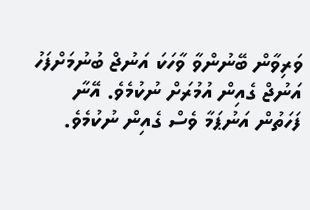ވަރިވާން ބޭނުންވާ ވާހަކަ އަނުޖް ބުނުމަށްފަހު އަނުޖް ގެއިން އުމުރަށް ނުކުމެވެ. އޭނާ ފަހަތުން އަނުޕަމާ ވެސް ގެއިން ނުކުމެވެ.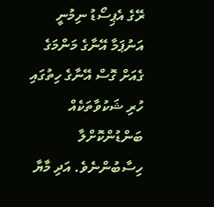ރޭގެ އެޕިސޯޑު ނިމުނީ އަނުޕަމާ އޭނާގެ މަންމަގެ ގެއަށް ގޮސް އޭނާގެ ހިތުގައި ހުރި ޝަކުވާތަކެއް ބަންޑުންކޮށްލާ ހިސާބުންނެވެ. އަދި މާޔާ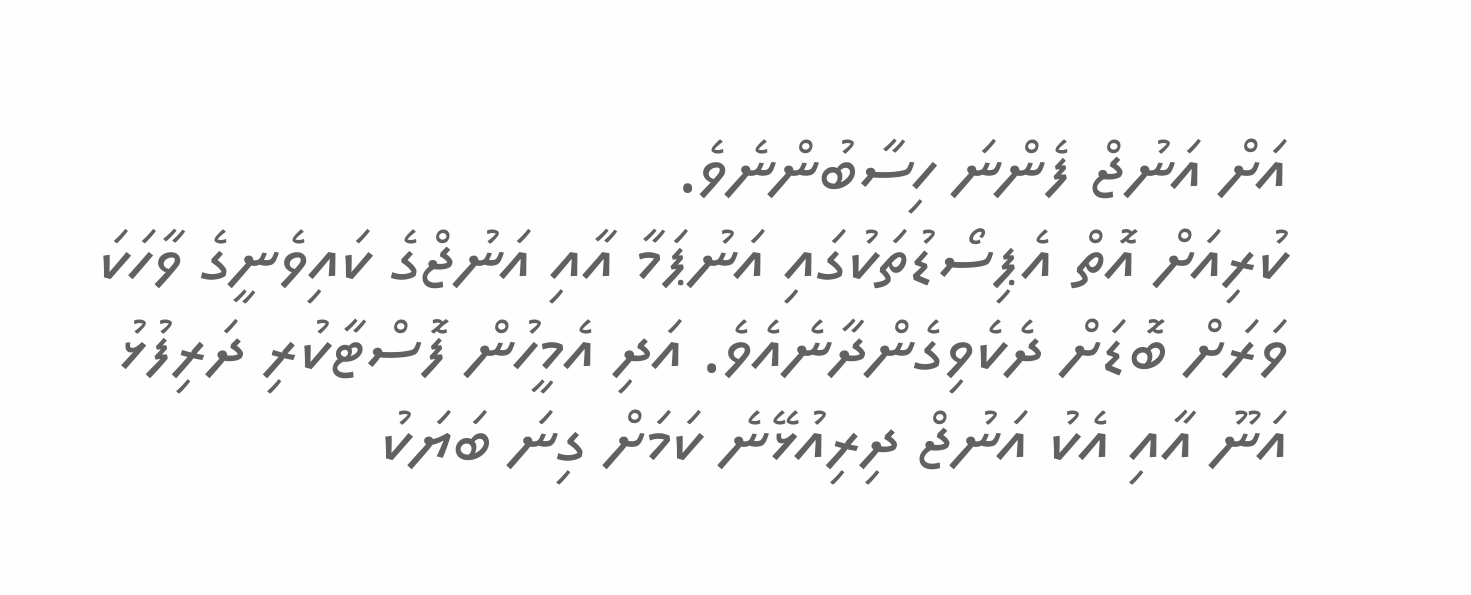އަށް އަނުޖް ފެންނަ ހިސާބުންނެވެ.
ކުރިއަށް އޮތް އެޕިސޯޑުތަކުގައި އަނުޕަމާ އާއި އަނުޖްގެ ކައިވެނީގެ ވާހަކަ ވަރަށް ބޮޑަށް ދެކެވިގެންދާނެއެވެ. އަދި އެމީހުން ފޮސްޓާކުރި ދަރިފުޅު އަނޫ އާއި އެކު އަނުޖް ދިރިއުޅޭނެ ކަމަށް ގިނަ ބަޔަކު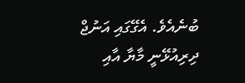ބުނެއެވެ. އެގޭގައި އަނުޖް ދިރިއުޅޭނީ މާޔާ އާއި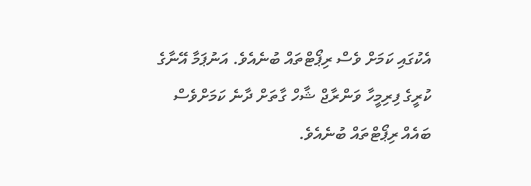އެކުގައި ކަމަށް ވެސް ރިޕޯޓްތައް ބުނެއެވެ. އަނުޕަމާ އޭނާގެ ކުރީގެ ފިރިމީހާ ވަންރާޖް ޝާހް ގާތަށް ދާނެ ކަމަށްވެސް ބައެއް ރިޕޯޓްތައް ބުނެއެވެ.